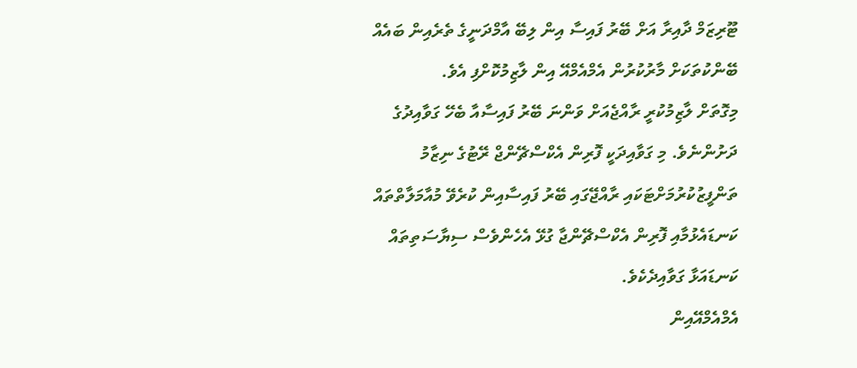ޓޫރިޒަމް ދާއިރާ އަށް ބޭރު ފައިސާ އިން ލިބޭ އާމްދަނީގެ ތެރެއިން ބައެއް ބޭންކުތަކަށް މާރުކުރުން އެމްއެމްއޭ އިން ލާޒިމުކޮށްފި އެވެ.
މިގޮތަށް ލާޒިމުކުރީ ރާއްޖެއަށް ވަންނަ ބޭރު ފައިސާއާ ބެހޭ ގަވާއިދުގެ ދަށުންނެވެ. މި ގަވާއިދަކީ ފޮރިން އެކްސްޗޭންޖް ރޭޓުގެ ނިޒާމު ތަންފީޒުކުރުމަށްޓަކައި ރާއްޖޭގައި ބޭރު ފައިސާއިން ކުރެވޭ މުއާމަލާތްތައް ކަނޑައެޅުމާއި ފޮރިން އެކްސްޗޭންޖާ ގުޅޭ އެހެންވެސް ސިޔާސަތިތައް ކަނޑައަޅާ ގަވާއިދެކެވެ.
އެމްއެމްއޭއިން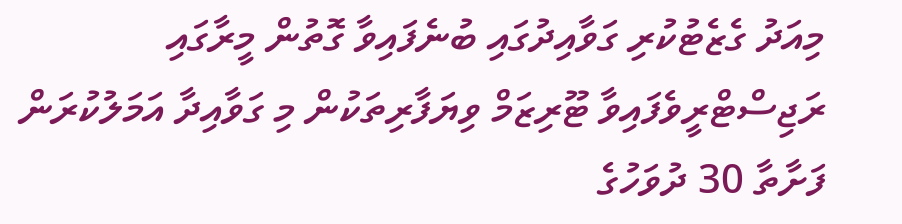މިއަދު ގެޒެޓުކުރި ގަވާއިދުގައި ބުނެފައިވާ ގޮތުން މީރާގައި ރަޖިސްޓްރީވެފައިވާ ޓޫރިޒަމް ވިޔަފާރިތަކުން މި ގަވާއިދާ އަމަލުކުރަން ފަށާތާ 30 ދުވަހުގެ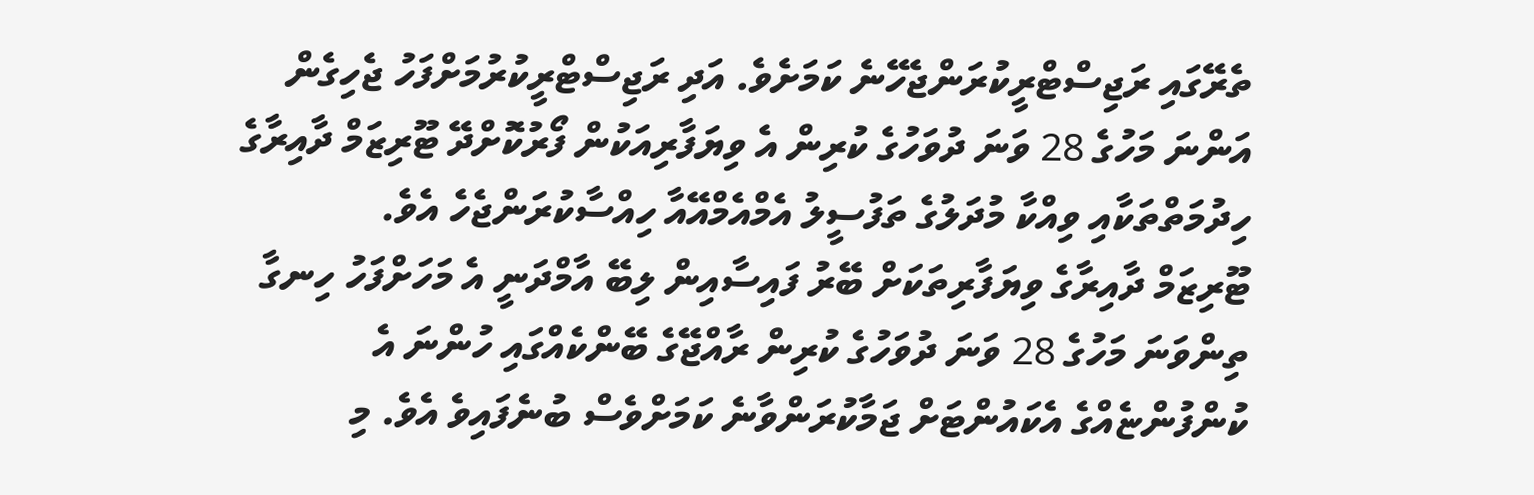ތެރޭގައި ރަޖިސްޓްރީކުރަންޖެހޭނެ ކަމަށެވެ. އަދި ރަޖިސްޓްރީކުރުމަށްފަހު ޖެހިގެން އަންނަ މަހުގެ 28 ވަނަ ދުވަހުގެ ކުރިން އެ ވިޔަފާރިއަކުން ފޯރުކޮށްދޭ ޓޫރިޒަމް ދާއިރާގެ ހިދުމަތްތަކާއި ވިއްކާ މުދަލުގެ ތަފުސީލު އެމްއެމްއޭއާ ހިއްސާކުރަންޖެހެ އެވެ.
ޓޫރިޒަމް ދާއިރާގެ ވިޔަފާރިތަކަށް ބޭރު ފައިސާއިން ލިބޭ އާމްދަނީ އެ މަހަށްފަހު ހިނގާ ތިންވަނަ މަހުގެ 28 ވަނަ ދުވަހުގެ ކުރިން ރާއްޖޭގެ ބޭންކެއްގައި ހުންނަ އެ ކުންފުންޏެއްގެ އެކައުންޓަށް ޖަމާކުރަންވާނެ ކަމަށްވެސް ބުނެފައިވެ އެވެ. މި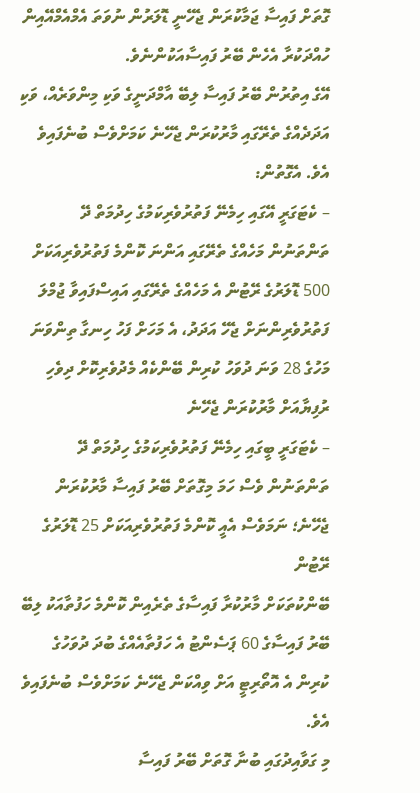ގޮތަށް ފައިސާ ޖަމާކުރަން ޖެހޭނީ ޑޮލަރުން ނުވަތަ އެމްއެމްއޭއިން ހުއްދަކުރާ އެހެން ބޭރު ފައިސާއަކުންނެވެ.
އޭގެ އިތުރުން ބޭރު ފައިސާ ލިބޭ އާމްދަނީގެ ވަކި މިންވަރެއް، ވަކި އަދަދެއްގެ ތެރޭގައި މާރުކުރަން ޖެހޭނެ ކަމަށްވެސް ބުނެފައިވެ އެވެ. އެގޮތުން:
– ކެޓަގަރީ އޭގައި ހިމެނޭ ފަތުރުވެރިކަމުގެ ހިދުމަތް ދޭ ތަންތަނުން މަހެއްގެ ތެރޭގައި އަންނަ ކޮންމެ ފަތުރުވެރިއަކަށް 500 ޑޮލަރުގެ ރޭޓުން އެ މަހެއްގެ ތެރޭގައި އައިސްފައިވާ ޖުމްލަ ފަތުރުވެރިންނަށް ޖެހޭ އަދަދު، އެ މަހަށް ފަހު ހިނގާ ތިންވަނަ މަހުގެ 28 ވަނަ ދުވަހު ކުރިން ބޭންކެއް މެދުވެރިކޮށް ދިވެހި ރުފިޔާއަށް މާރުކުރަން ޖެހޭނެ
– ކެޓަގަރީ ބީގައި ހިމެނޭ ފަތުރުވެރިކަމުގެ ހިދުމަތް ދޭ ތަންތަނުން ވެސް ހަމަ މިގޮތަށް ބޭރު ފައިސާ މާރުކުރަން ޖެހޭނެ؛ ނަމަވެސް އެއީ ކޮންމެ ފަތުރުވެރިއަކަށް 25 ޑޮލަރުގެ ރޭޓުން
ބޭންކުތަކަށް މާރުކުރާ ފައިސާގެ ތެރެއިން ކޮންމެ ހަފުތާއަކު ލިބޭ ބޭރު ފައިސާގެ 60 ޕަސެންޓު އެ ހަފުތާއެއްގެ ބުދަ ދުވަހުގެ ކުރިން އެ އޮތޯރިޓީ އަށް ވިއްކަން ޖެހޭނެ ކަމަށްވެސް ބުނެފައިވެ އެވެ.
މި ގަވާއިދުގައި ބުނާ ގޮތަށް ބޭރު ފައިސާ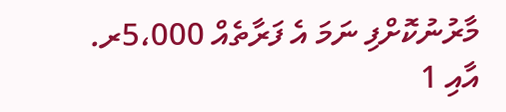މާރުނުކޮށްފި ނަމަ އެ ފަރާތެއް 5،000ރ. އާއި 1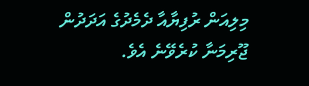މިލިއަން ރުފިޔާއާ ދެމެދުގެ އަދަދުން ޖޫރިމަނާ ކުރެވޭނެ އެވެ.